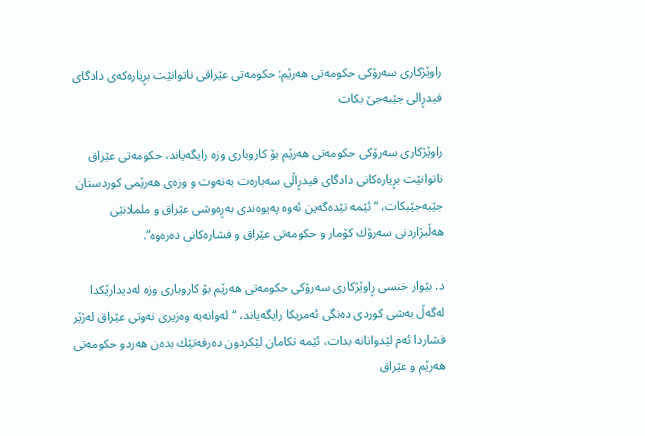راوێژكاری سەرۆكی حكومەتی هەرێم: حكومەتی عێراقی ناتوانێت بڕیارەكەی دادگای فیدڕالی جێبەجێ بكات

راوێژكاری سه‌رۆكی حكومه‌تی هه‌رێم بۆ كاروباری وزه‌ رایگه‌یاند، حكومه‌تی عێراق ناتوانێت بڕیاره‌كانی دادگای فیدڕاڵی سه‌باره‌ت به‌نه‌وت و وزه‌ی هه‌رێمی كوردستان جێبه‌جێبكات، “ئێمه‌ تێده‌گه‌ین ئه‌وه‌ په‌یوه‌ندی به‌ڕه‌وشی عێراق و ململانێی هه‌ڵبژاردنی سه‌رۆك كۆمار و حكومه‌تی عێراق و فشاره‌كانی ده‌ره‌وه‌”.

د. بێوار خنسی ڕاوێژكاری سه‌رۆكی حكومه‌تی هه‌رێم بۆ كاروباری وزه‌ له‌دیدارێكدا له‌گه‌ڵ به‌شی كوردی ده‌نگی ئه‌مریكا رایگه‌یاند، “له‌وانه‌یه‌ وه‌زیری نه‌وتی عێراق له‌ژێر فشاردا ئه‌م لێدوانانه‌ بدات، ئێمه‌ تكامان لێكردون ده‌ر‌فه‌تێك بده‌ن هه‌ردو حكومه‌تی هه‌رێم و عێراق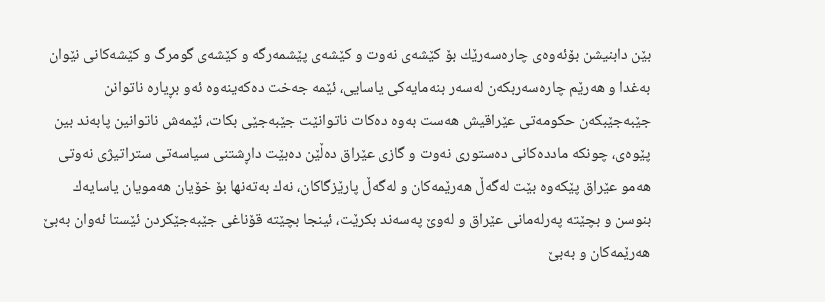بێن دابنیشن بۆئه‌وه‌ی چاره‌سه‌رێك بۆ كێشه‌ی نه‌وت و كێشه‌ی پێشمه‌رگه‌ و كێشه‌ی گومرگ و كێشه‌كانی نێوان به‌غدا و هه‌رێم چاره‌سه‌ربكه‌ن له‌سه‌ر بنه‌مایه‌كی یاسایی، ئێمه‌ جه‌خت ده‌كه‌ینه‌وه‌ ئه‌و بڕیاره‌ ناتوانن جێبه‌جێبكه‌ن حكومه‌تی عێراقیش هه‌ست به‌وه‌ ده‌كات ناتوانێت جێبه‌جێی بكات، ئێمه‌ش ناتوانین پابه‌ند بین پێوه‌ی، چونكه‌ مادده‌كانی ده‌ستوری نه‌وت و گازی عێراق ده‌ڵێن ده‌بێت داڕشتنی سیاسه‌تی ستراتیژی نه‌وتی هه‌مو عێراق پێكه‌وه‌ بێت له‌گه‌ڵ هه‌رێمه‌كان و له‌گه‌ڵ پارێزگاكان، نه‌ك به‌ته‌نها بۆ خۆیان هه‌مویان یاسایه‌ك بنوسن و بچێته‌ په‌رله‌مانی عێراق و له‌وێ په‌سه‌ند بكرێت، ئینجا بچێته‌ قۆناغی جێبه‌جێكردن ئێستا ئه‌وان به‌بێ هه‌رێمه‌كان و به‌بێ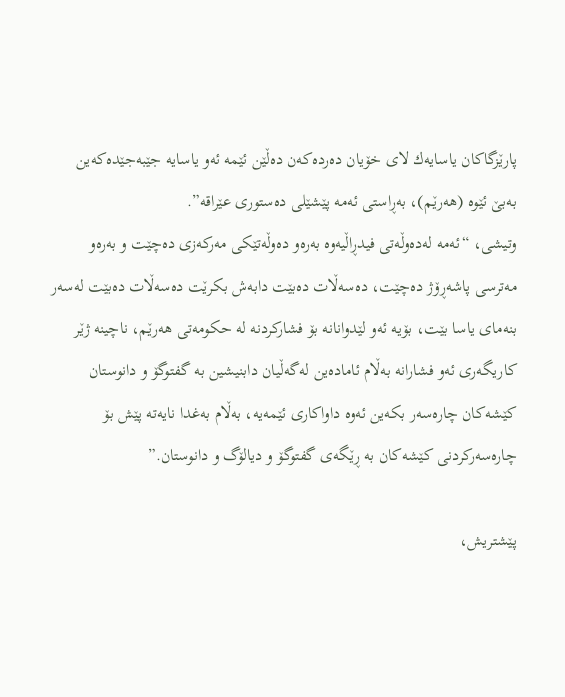پارێزگاكان یاسایه‌ك لای خۆیان ده‌رده‌كه‌ن ده‌ڵێن ئێمه‌ ئه‌و یاسایه‌ جێبه‌جێده‌كه‌ین به‌بێ ئێوه‌ (هه‌رێم)، به‌ڕاستی ئه‌مه‌ پێشێلی ده‌ستوری عێراقه‌”.
وتیشی، “ئه‌مه‌ له‌ده‌وڵه‌تی فیدڕاڵیه‌وه‌ به‌ره‌و ده‌وڵه‌تێكی مه‌ركه‌زی ده‌چێت و به‌ره‌و مه‌ترسی پاشه‌ڕۆژ ده‌چێت، ده‌سه‌ڵات ده‌بێت دابه‌ش بكرێت ده‌سه‌ڵات ده‌بێت له‌سه‌ر بنه‌مای یاسا بێت، بۆیه‌ ئه‌و لێدوانانه‌ بۆ فشاركردنه‌ له‌ حكومه‌تی هه‌رێم، ناچینه‌ ژێر كاریگه‌ری ئه‌و فشارانه‌ به‌ڵام ئاماده‌ین له‌گه‌ڵیان دابنیشین به‌ گفتوگۆ و دانوستان كێشه‌كان چاره‌سه‌ر بكه‌ین ئه‌وه‌ داواكاری ئێمه‌یه‌، به‌ڵام به‌غدا نایه‌ته‌ پێش بۆ چاره‌سه‌ركردنی كێشه‌كان به‌ ڕێگه‌ی گفتوگۆ و دیالۆگ و دانوستان.”

پێشتریش،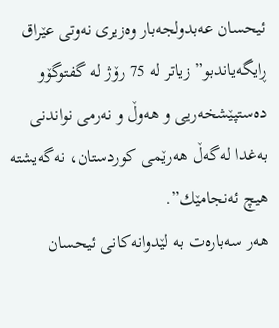ئیحسان عه‌بدولجه‌بار وه‌زیری نه‌وتی عێراق ڕایگه‌یاندبو” زیاتر له‌ 75 رۆژ له‌ گفتوگۆ‌و ده‌ستپێشخه‌ریی‌ و هه‌وڵ‌ و نه‌رمی نواندنی به‌غدا له‌گه‌ڵ هه‌رێمی كوردستان، نه‌گه‌یشته‌ هیچ ئه‌نجامێك”.
هه‌ر سه‌باره‌ت به‌ لێدوانه‌كانی ئیحسان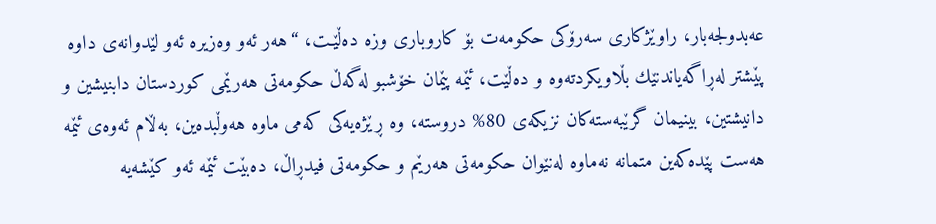عه‌بدولجه‌بار، راوێژكاری سه‌رۆكی حكومه‌ت بۆ كاروباری وزه‌ ده‌ڵێـت، “هه‌ر ئه‌و وه‌زیره‌ ئه‌و‌ لێدوانه‌ی داوه‌ پێشتر له‌ڕاگه‌یاندنێك بڵاویكردته‌وه‌ و ده‌ڵێت، ئێمه‌ پێمان خۆشبو له‌گه‌ڵ حكومه‌تی هه‌رێمی كوردستان دابنیشین و دانیشتین، بینیمان گرێبه‌سته‌كان نزیكه‌ی 80% دروسته‌، وه‌ ڕێژه‌یه‌كی كه‌می ماوه‌ هه‌وڵبده‌ین، به‌ڵام ئه‌وه‌ی ئێمه‌ هه‌ست پێده‌كه‌ین متمانه‌ نه‌ماوه‌ له‌نێوان حكومه‌تی هه‌رێم و حكومه‌تی فیدڕاڵ، ده‌بێت ئێمه‌ ئه‌و كێشه‌یه‌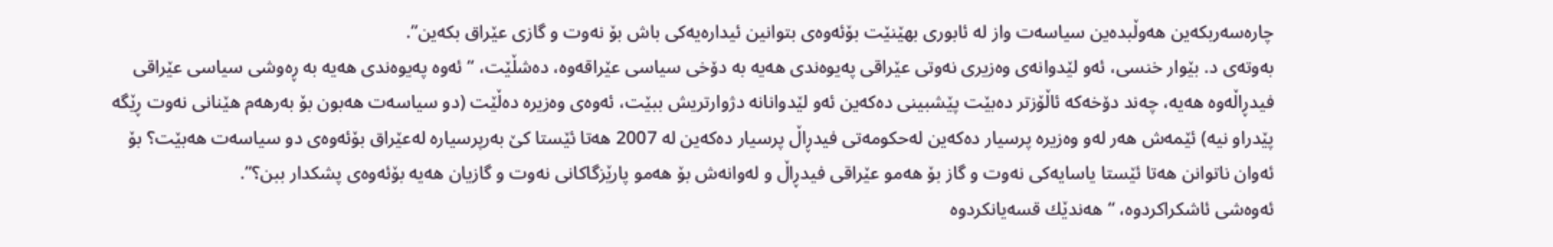چاره‌سه‌ربكه‌ین هه‌وڵبده‌ین سیاسه‌ت واز له‌ ئابوری بهێنێت بۆئه‌وه‌ی بتوانین ئیداره‌یه‌كی باش بۆ نه‌وت و گازی عێراق بكه‌ین”.
به‌وته‌ی د. بێوار خنسی، ئه‌و لێدوانه‌ی وه‌زیری نه‌وتی عێراقی په‌یوه‌ندی هه‌یه‌ به‌ دۆخی سیاسی عێراقه‌وه‌، ده‌شڵێت، “ئه‌وه‌ په‌یوه‌ندی هه‌یه‌ به‌ ڕه‌وشی سیاسی عێراقی فیدڕاڵه‌وه‌ هه‌یه‌، چه‌ند دۆخه‌كه‌ ئاڵۆزتر ده‌بێت پێشبینی ده‌كه‌ین ئه‌و لێدوانانه‌ دژوارتریش ببێت، ئه‌وه‌ی وه‌زیره‌ ده‌ڵێت (دو سیاسه‌ت هه‌بون بۆ به‌رهه‌م هێنانی نه‌وت ڕێگه‌ پێدراو نیه‌) ئێمه‌ش هه‌ر له‌و وه‌زیره‌ پرسیار ده‌كه‌ین له‌حكومه‌تی فیدڕاڵ پرسیار ده‌كه‌ین له‌ 2007 هه‌تا ئێستا كێ به‌رپرسیاره‌ له‌عێراق بۆئه‌وه‌ی دو سیاسه‌ت هه‌بێت؟ بۆ ئه‌وان ناتوانن هه‌تا ئێستا یاسایه‌كی نه‌وت و گاز بۆ هه‌مو عێراقی فیدڕاڵ و له‌وانه‌ش بۆ هه‌مو پارێزگاكانی نه‌وت و گازیان هه‌یه‌ بۆئه‌وه‌ی پشكدار ببن؟”.
ئه‌وه‌شی ئاشكراكردوه‌، “هه‌ندێك قسه‌یانكردوه‌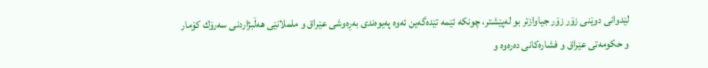لێدوانی دوێنی زۆر زۆر جیاوازتر بو له‌پێشتر، چونكه‌ ئێمه‌ تێده‌گه‌ین ئه‌وه‌ په‌یوه‌ندی به‌ڕه‌وشی عێراق و ململانێی هه‌ڵبژاردنی سه‌رۆك كۆمار و حكومه‌تی عێراق و فشاره‌كانی ده‌ره‌وه‌ و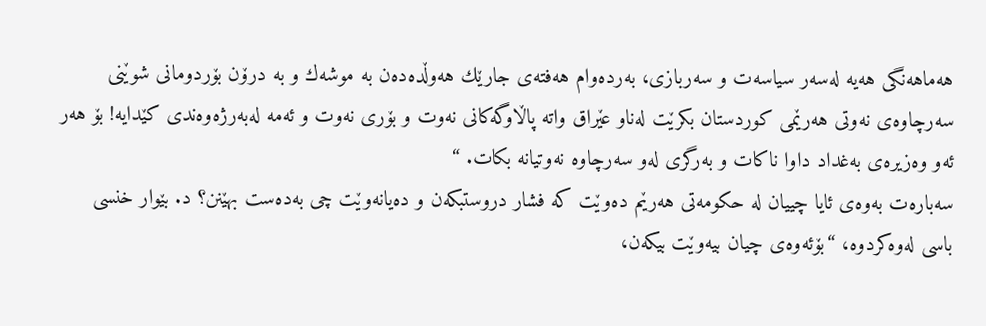هه‌ماهه‌نگی هه‌یه‌ له‌سه‌ر سیاسه‌ت و سه‌ربازی، به‌رده‌وام هه‌فته‌ی جارێك هه‌وڵده‌ده‌ن به‌ موشه‌ك و به‌ درۆن بۆردومانی شوێنی سه‌رچاوه‌ی نه‌وتی هه‌رێمی كوردستان بكرێت له‌ناو عێراق واته‌ پاڵاوگه‌كانی نه‌وت و بۆری نه‌وت و ئه‌مه‌ له‌به‌رژه‌وه‌ندی كێدایه‌! بۆ هه‌ر ئه‌و وه‌زیره‌ی به‌غداد داوا ناكات و به‌رگری له‌و سه‌رچاوه‌ نه‌وتیانه‌ بكات. “
سه‌باره‌ت به‌وه‌ی ئایا چییان له‌ حكومه‌تی هه‌رێم ده‌وێت كه‌ فشار دروستبكه‌ن و ده‌یانه‌وێت چی به‌ده‌ست بهێنن؟ د. بێوار خنسی باسی له‌وه‌كردوه‌، “بۆئه‌وه‌ی چیان بیه‌وێت بیكه‌ن،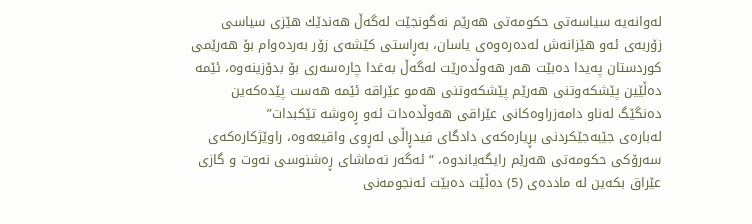له‌وانه‌یه‌ سیاسه‌تی حكومه‌تی هه‌رێم نه‌گونجێت له‌گه‌ڵ هه‌ندێك هێزی سیاسی زۆربه‌ی ئه‌و هێزانه‌ش له‌ده‌ره‌وه‌ی یاسان، به‌ڕاستی كێشه‌ی زۆر به‌رده‌وام بۆ هه‌رێمی كوردستان په‌یدا ده‌بێت هه‌ر هه‌وڵده‌رێت له‌گه‌ڵ به‌غدا چاره‌سه‌ری بۆ بدۆزینه‌وه‌، ئێمه‌ ده‌ڵێین پێشكه‌وتنی هه‌رێم پێشكه‌وتنی هه‌مو عێراقه‌ ئێمه‌ هه‌ست پێده‌كه‌ین ده‌نگێگ له‌ناو دامه‌زراوه‌كانی عێراقی هه‌وڵده‌دات ئه‌و ڕه‌وشه‌ تێكبدات”
له‌باره‌ی جێبه‌جێكردنی بڕیاره‌كه‌ی دادگای فیدڕاڵی له‌ڕوی واقیعه‌وه‌، راوێژكاره‌كه‌ی سه‌رۆكی حكومه‌تی هه‌رێم رایگه‌یاندوه‌، “ئه‌گه‌ر ته‌ماشای ڕه‌شنوسی نه‌وت و گازی عێراق بكه‌ین له‌ مادده‌ی (5) ده‌ڵێت ده‌بێت ئه‌نجومه‌نی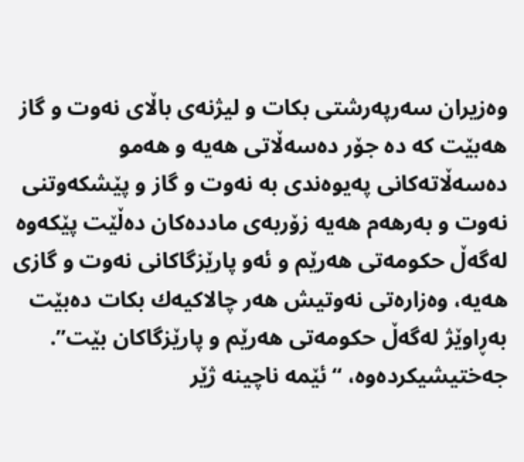وه‌زیران سه‌رپه‌رشتی بكات و لیژنه‌ی باڵای نه‌وت و گاز هه‌بێت كه‌ ده‌ جۆر ده‌سه‌ڵاتی هه‌یه‌ و هه‌مو ده‌سه‌ڵاته‌كانی په‌یوه‌ندی به‌ نه‌وت و گاز و پێشكه‌وتنی نه‌وت و به‌رهه‌م هه‌یه‌ زۆربه‌ی مادده‌كان ده‌ڵێت پێكه‌وه‌ له‌گه‌ڵ حكومه‌تی هه‌رێم و ئه‌و پارێزگاكانی نه‌وت و گازی هه‌یه‌، وه‌زاره‌تی نه‌وتیش هه‌ر چالاكیه‌ك بكات ده‌بێت به‌ڕاوێژ له‌گه‌ڵ حكومه‌تی هه‌رێم و پارێزگاكان بێت”.
جه‌ختیشیكرده‌وه‌، “ئێمه‌ ناچینه‌ ژێر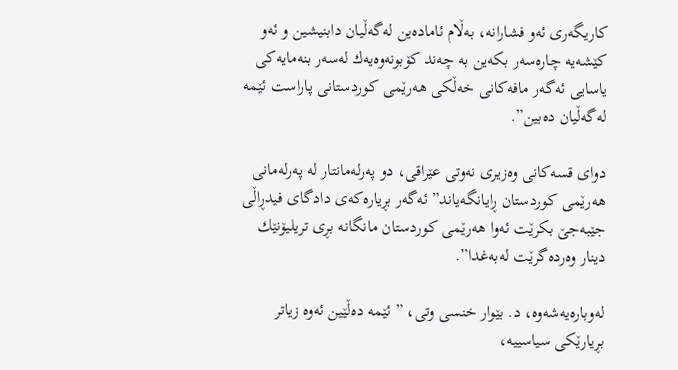كاریگه‌ری ئه‌و فشارانه‌، به‌ڵام ئاماده‌ین له‌گه‌ڵیان دابنیشین و ئه‌و كێشه‌یه‌ چاره‌سه‌ر بكه‌ین به‌ چه‌ند كۆبونه‌وه‌یه‌ك له‌سه‌ر بنه‌مایه‌كی یاسایی ئه‌گه‌ر مافه‌كانی خه‌ڵكی هه‌رێمی كوردستانی پاراست ئێمه‌ له‌گه‌ڵیان ده‌بین”.

دوای قسه‌كانی وه‌زیری نه‌وتی عێراقی، دو په‌رله‌مانتار له‌ په‌رله‌مانی هه‌رێمی كوردستان ڕایانگه‌یاند” ئه‌گه‌ر بڕیاره‌كه‌ی دادگای فیدڕاڵی جێبه‌جێ بكرێت ئه‌وا هه‌رێمی كوردستان مانگانه‌ بڕی تریلیۆنێك دینار وه‌رده‌گرێت له‌به‌غدا”.

له‌وباره‌یه‌شه‌وه‌، د. بێوار خنسی وتی، ” ئێمه‌ ده‌ڵێین ئه‌وه‌ زیاتر بڕیارێكی سیاسییه‌،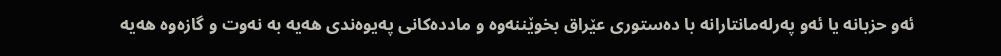ئه‌و حزبانه‌ یا ئه‌و په‌رله‌مانتارانه‌ با ده‌ستوری عێراق بخوێننه‌وه‌ و مادده‌كانی په‌یوه‌ندی هه‌یه‌ به‌ نه‌وت و گازه‌وه‌ هه‌یه‌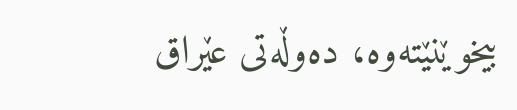بیخوێنێته‌وه‌، ده‌وڵه‌تی عێراق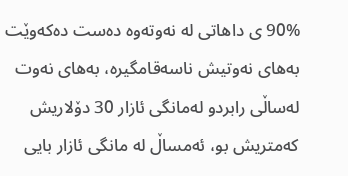90% ی داهاتی له‌ نه‌وته‌وه‌ ده‌ست ده‌كه‌وێت به‌های نه‌وتیش ناسه‌قامگیره‌، به‌های نه‌وت له‌ساڵی رابردو له‌مانگی ئازار 30 دۆلاریش كه‌متریش بو، ئه‌مساڵ له‌ مانگی ئازار بایی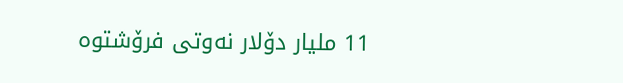11 ملیار دۆلار نه‌وتی فرۆشتوه‌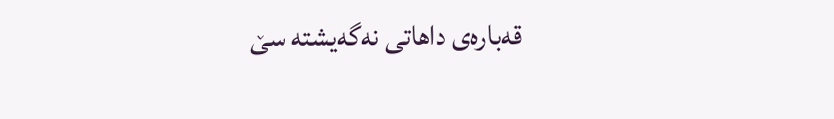قه‌باره‌ی داهاتی نه‌گه‌یشته‌ سێ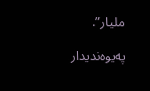ملیار”.

پەیوەندیدار